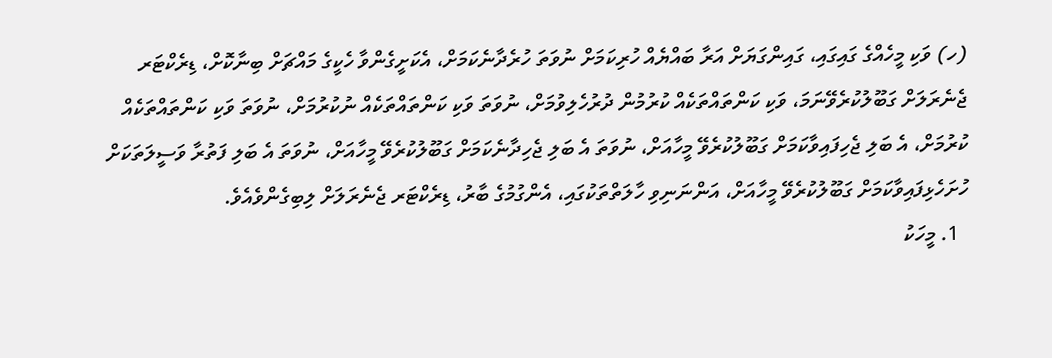(ހ) ވަކި މީހެއްގެ ގައިގައި، ގައިންގަޔަށް އަރާ ބައްޔެއް ހުރިކަމަށް ނުވަތަ ހުރެދާނެކަމަށް، އެކަށީގެންވާ ހެކީގެ މައްޗަށް ބިނާކޮށް، ޑިރެކްޓަރ ޖެނެރަލަށް ގަބޫލުކުރެވޭނަމަ، ވަކި ކަންތައްތަކެއް ކުރުމުން ދުރުހެލިވުމަށް، ނުވަތަ ވަކި ކަންތައްތަކެއް ނުކުރުމަށް، ނުވަތަ ވަކި ކަންތައްތަކެއް ކުރުމަށް، އެ ބަލި ޖެހިފައިވާކަމަށް ގަބޫލުކުރެވޭ މީހާއަށް، ނުވަތަ އެ ބަލި ޖެހިދާނެކަމަށް ގަބޫލުކުރެވޭ މީހާއަށް، ނުވަތަ އެ ބަލި ފަތުރާ ވަސީލަތަކަށް ހުށަހެޅިފައިވާކަމަށް ގަބޫލުކުރެވޭ މީހާއަށް، އަންނަނިވި ހާލަތްތަކުގައި، އެންގުމުގެ ބާރު، ޑިރެކްޓަރ ޖެނެރަލަށް ލިބިގެންވެއެވެ.
  1. މީހަކު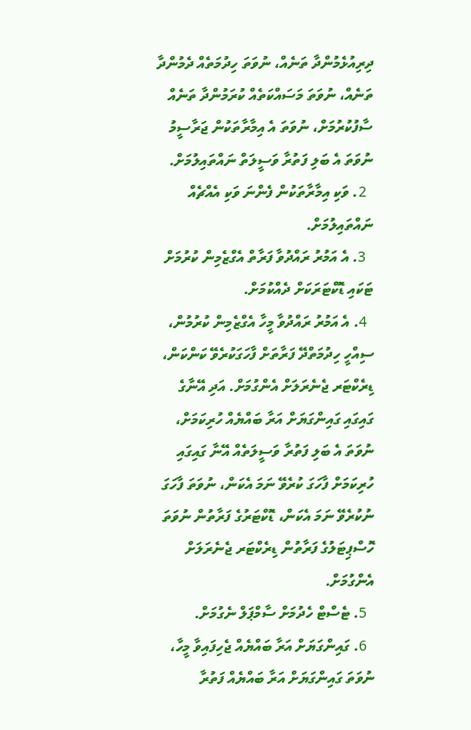ދިރިއުޅެމުންދާ ތަނެއް، ނުވަތަ ހިދުމަތެއް ދެމުންދާ ތަނެއް، ނުވަތަ މަސައްކަތެއް ކުރަމުންދާ ތަނެއް ސާފުކުރުމަށް، ނުވަތަ އެ އިމާރާތަކުން ޖަރާސީމު ނުވަތަ އެ ބަލި ފަތުރާ ވަސީލަތް ނައްތައިލުމަށް.
  2. ވަކި އިމާރާތަކުން ފެންނަ ވަކި އެއްޗެއް ނައްތައިލުމަށް.
  3. އެ އަމުރު ރައްދުވާ ފަރާތް އެގްޒެމިން ކުރުމަށް ޓަކައި ޑޮކްޓަރަކަށް ދެއްކުމަށް.
  4. އެ އަމުރު ރައްދުވާ މީހާ އެގްޒެމިން ކުރުމުން، ސިއްހީ ހިދުމަތްދޭ ފަރާތަށް ފާހަގަކުރެވޭ ކަންކަން، ޑިރެކްޓަރ ޖެނެރަލަށް އެންގުމަށް. އަދި އޭނާގެ ގައިގައި ގައިންގަޔަށް އަރާ ބައްޔެއް ހުރިކަމަށް، ނުވަތަ އެ ބަލި ފަތުރާ ވަސީލަތެއް އޭނާ ގައިގައި ހުރިކަމަށް ފާހަގަ ކުރެވޭ ނަމަ އެކަން، ނުވަތަ ފާހަގަ ނުކުރެވޭ ނަމަ އެކަން، ޑޮކްޓަރުގެ ފަރާތުން ނުވަތަ ހޮސްޕިޓަލުގެ ފަރާތުން ޑިރެކްޓަރ ޖެނެރަލަށް އެންގުމަށް.
  5. ޓެސްޓް ހެދުމަށް ސާމްޕަލް ނެގުމަށް.
  6. ގައިންގަޔަށް އަރާ ބައްޔެއް ޖެހިފައިވާ މީހާ، ނުވަތަ ގައިންގަޔަށް އަރާ ބައްޔެއް ފަތުރާ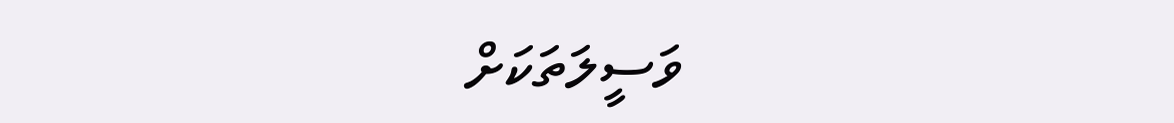ވަސީލަތަކަށް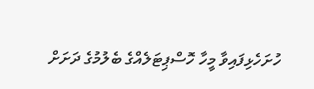ހުށަހެޅިފައިވާ މީހާ ހޮސްޕިޓަލެއްގެ ބެލުމުގެ ދަށަށް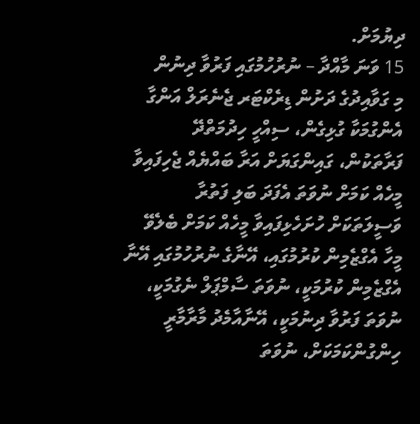ދިޔުމަށް.
15 ވަނަ މާއްދާ – ނުރުހުމުގައި ފަރުވާ ދިނުން
މި ގަވާއިދުގެ ދަށުން ޑިރެކްޓަރ ޖެނެރަލް އަންގާ އެންގުމަކާ ގުޅިގެން، ސިއްހީ ހިދުމަތްދޭ ފަރާތަކުން، ގައިންގަޔަށް އަރާ ބައްޔެއް ޖެހިފައިވާ މީހެއް ކަމަށް ނުވަތަ އެފަދަ ބަލި ފަތުރާ ވަސީލަތަކަށް ހުށަހެޅިފައިވާ މީހެއް ކަމަށް ބެލެވޭ މީހާ އެގްޒެމިން ކުރުމުގައި، އޭނާގެ ނުރުހުމުގައި އޭނާ އެގްޒެމިން ކުރުމަކީ، ނުވަތަ ސާމްޕަލް ނެގުމަކީ، ނުވަތަ ފަރުވާ ދިނުމަކީ، އޭނާއާމެދު މާރާމާރީ ހިންގުންކަމަކަށް، ނުވަތަ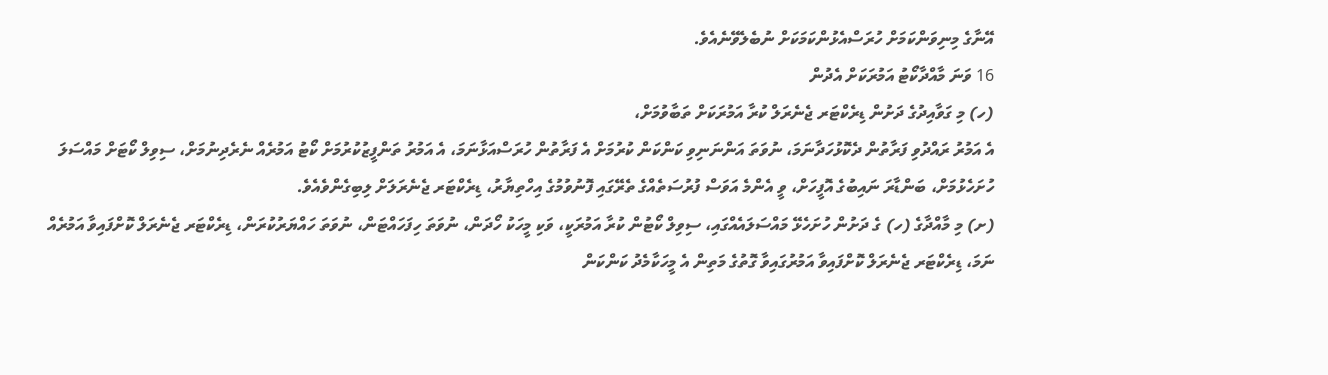އޭނާގެ މިނިވަންކަމަށް ހުރަސްއެޅުންކަމަކަށް ނުބެލެވޭނެއެވެ.
16 ވަނަ މާއްދާކޯޓު އަމުރަކަށް އެދުން
(ހ) މި ގަވާއިދުގެ ދަށުން ޑިރެކްޓަރ ޖެނެރަލް ކުރާ އަމުރަކަށް ތަބާވުމަށް،
އެ އަމުރު ރައްދުވި ފަރާތުން ދެކޮޅުހަދާނަމަ، ނުވަތަ އަންނަނިވި ކަންކަން ކުރުމަށް އެ ފަރާތުން ހުރަސްއަޅާނަމަ، އެ އަމުރު ތަންފީޒުކުރުމަށް ކޯޓު އަމުރެއް ނެރެދިނުމަށް، ސިވިލް ކޯޓަށް މައްސަލަ ހުށަހެޅުމަށް، ބަންޑާރަ ނައިބުގެ އޮފީހަށް، ވީ އެންމެ އަވަސް ފުރުސަތެއްގެ ތެރޭގައި ފޮނުވުމުގެ އިހްތިޔާރު، ޑިރެކްޓަރ ޖެނެރަލަށް ލިބިގެންވެއެވެ.
(ށ) މި މާއްދާގެ (ހ) ގެ ދަށުން ހުށަހެޅޭ މައްސަލައެއްގައި، ސިވިލް ކޯޓުން ކުރާ އަމުރަކީ، ވަކި މީހަކު ހޯދަން، ނުވަތަ ހިފަހައްޓަން، ނުވަތަ ހައްޔަރުކުރަން، ޑިރެކްޓަރ ޖެނެރަލް ކޮށްފައިވާ އަމުރެއް ނަމަ، ޑިރެކްޓަރ ޖެނެރަލް ކޮށްފައިވާ އަމުރުގައިވާ ގޮތުގެ މަތިން އެ މީހަކާމެދު ކަންކަން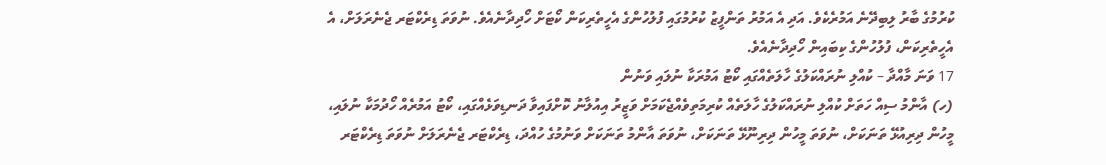ކުރުމުގެ ބާރު ލިބިދޭނެ އަމުރެކެވެ. އަދި އެ އަމުރު ތަންފީޒު ކުރުމުގައި ފުލުހުންގެ އެހީތެރިކަން ކޯޓަށް ހޯދިދާނެއެވެ. ނުވަތަ ޑިރެކްޓަރ ޖެނެރަލަށް، އެ އެހީތެރިކަން، ފުލުހުންގެ ކިބައިން ހޯދިދާނެއެވެ.
17 ވަނަ މާއްދާ – ކުއްލި ނުރައްކަލުގެ ހާލަތެއްގައި ކޯޓު އަމުރަކާ ނުލައި ވަނުން
(ހ) އާންމު ސިއް ހަތަށް ކުއްލި ނުރައްކަލުގެ ހާލަތެއް ކުރިމަތިވެއްޖެކަމަށް ވަޒީރު އިއުލާނު ކޮށްފައިވާ ދަނޑިވަޅެއްގައި، ކޯޓު އަމުރެއް ހޯދުމަކާ ނުލައި، މީހުން ދިރިއުޅޭ ތަނަކަށް، ނުވަތަ މީހުން ދިރިނޫޅޭ ތަނަކަށް، ނުވަތަ އާންމު ތަނަކަށް ވަނުމުގެ ހުއްދަ، ޑިރެކްޓަރ ޖެނެރަލަށް ނުވަތަ ޑިރެކްޓަރ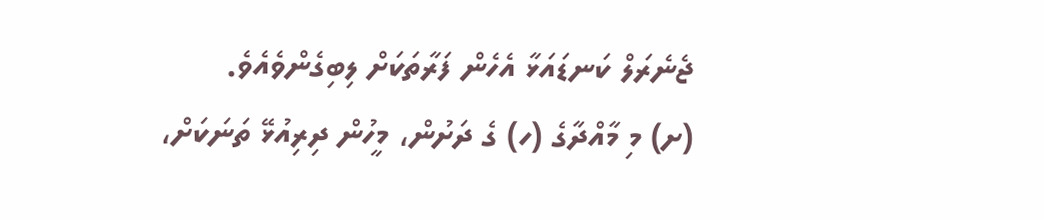ޖެނެރަލް ކަނޑައަޅާ އެހެން ފަރާތަކަށް ލިބިގެންވެއެވެ.
(ށ) މި މާއްދާގެ (ހ) ގެ ދަށުން، މީހުން ދިރިއުޅޭ ތަނަކަށް،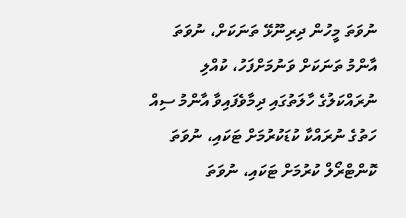ނުވަތަ މީހުން ދިރިނޫޅޭ ތަނަކަށް، ނުވަތަ އާންމު ތަނަކަށް ވަނުމަށްފަހު، ކުއްލި ނުރައްކަލުގެ ހާލަތުގައި ދިމާވެފައިވާ އާންމު ސިއް ހަތުގެ ނުރައްކާ ކުޑަކުރުމަށް ޓަކައި، ނުވަތަ ކޮންޓްރޯލް ކުރުމަށް ޓަކައި، ނުވަތަ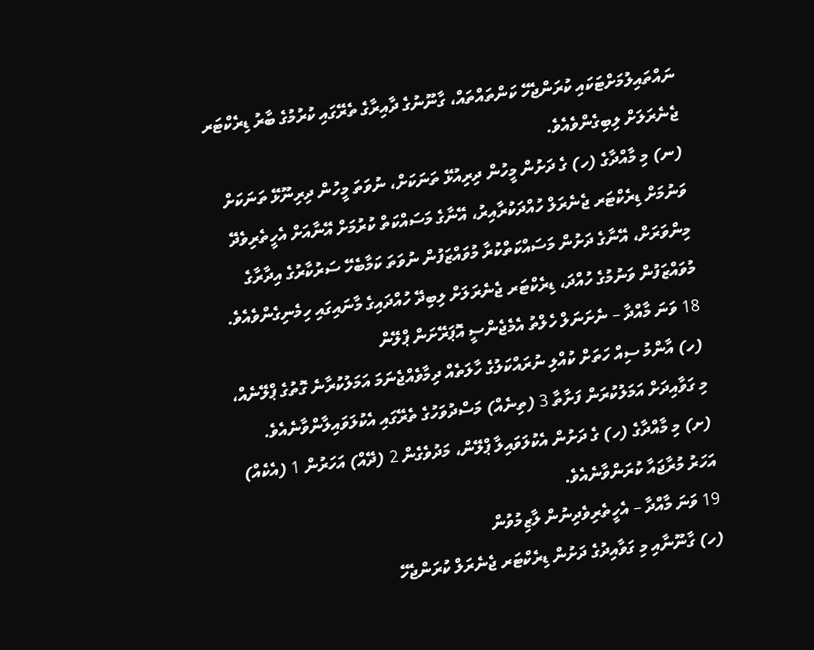ނައްތައިލުމަށްޓަކައި ކުރަންޖެހޭ ކަންތައްތައް، ގާނޫނުގެ ދާއިރާގެ ތެރޭގައި ކުރުމުގެ ބާރު ޑިރެކްޓަރ ޖެނެރަލަށް ލިބިގެންވެއެވެ.
(ނ) މި މާއްދާގެ (ހ) ގެ ދަށުން މީހުން ދިރިއުޅޭ ތަނަކަށް، ނުވަތަ މީހުން ދިރިނޫޅޭ ތަނަކަށް ވަނުމަށް ޑިރެކްޓަރ ޖެނެރަލް ހުއްދަކުރާއިރު، އޭނާގެ މަސައްކަތް ކުރުމަށް އޭނާއަށް އެހީތެރިވެދޭ މިންވަރަށް، އޭނާގެ ދަށުން މަސައްކަތްކުރާ މުވައްޒަފުން ނުވަތަ ކަމާބެހޭ ސަރުކާރުގެ އިދާރާގެ މުވައްޒަފުން ވަނުމުގެ ހުއްދަ، ޑިރެކްޓަރ ޖެނެރަލަށް ލިބިދޭ ހުއްދައިގެ މާނައިގައި ހިމެނިގެންވެއެވެ.
18 ވަނަ މާއްދާ – ނެށަނަލް ހެލްތު އެމެޖެންސީ އޮޕަރޭށަން ޕްލޭން
(ހ) އާންމު ސިއް ހަތަށް ކުއްލި ނުރައްކަލުގެ ހާލަތެއް ދިމާވެއްޖެނަމަ އަމަލުކުރާނެ ގޮތުގެ ޕްލޭނެއް، މި ގަވާއިދަށް އަމަލުކުރަން ފަށާތާ 3 (ތިނެއް) މަސްދުވަހުގެ ތެރޭގައި އެކުލަވައިލާންވާނެއެވެ.
(ށ) މި މާއްދާގެ (ހ) ގެ ދަށުން އެކުލަވައިލާ ޕްލޭން، މަދުވެގެން 2 (ދޭއް) އަހަރުން 1 (އެކެއް) އަހަރު މުރާޖައާ ކުރަންވާނެއެވެ.
19 ވަނަ މާއްދާ – އެހީތެރިވެދިނުން ލާޒިމުވުން
(ހ) ގާނޫނާއި މި ގަވާއިދުގެ ދަށުން ޑިރެކްޓަރ ޖެނެރަލް ކުރަންޖެހޭ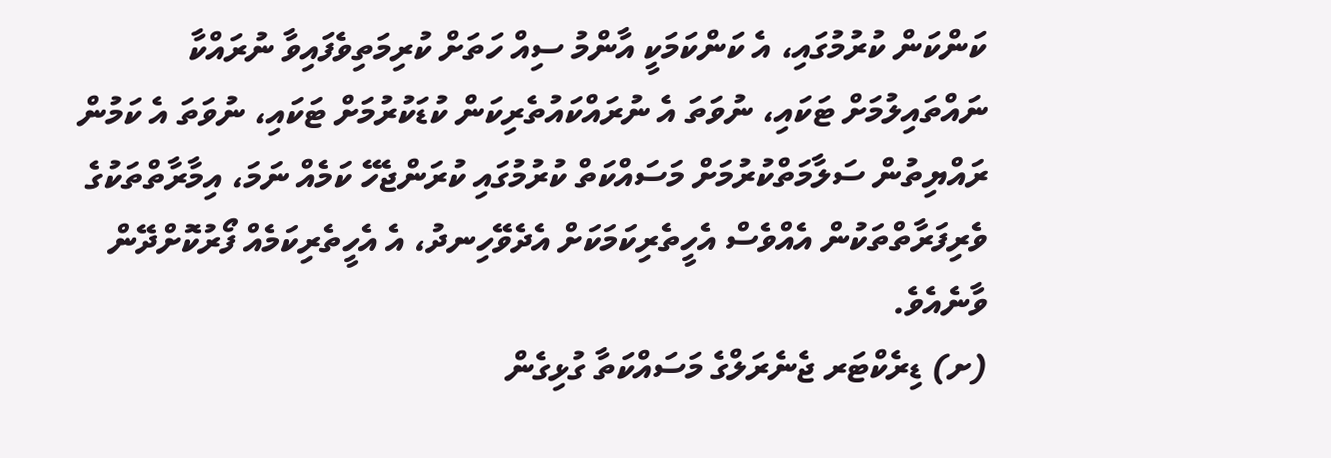ކަންކަން ކުރުމުގައި، އެ ކަންކަމަކީ އާންމު ސިއް ހަތަށް ކުރިމަތިވެފައިވާ ނުރައްކާ ނައްތައިލުމަށް ޓަކައި، ނުވަތަ އެ ނުރައްކައުތެރިކަން ކުޑަކުރުމަށް ޓަކައި، ނުވަތަ އެ ކަމުން ރައްޔިތުން ސަލާމަތްކުރުމަށް މަސައްކަތް ކުރުމުގައި ކުރަންޖެހޭ ކަމެއް ނަމަ، އިމާރާތްތަކުގެ ވެރިފަރާތްތަކުން އެއްވެސް އެހީތެރިކަމަކަށް އެދެވޭހިނދު، އެ އެހީތެރިކަމެއް ފޯރުކޮށްދޭން ވާނެއެވެ.
(ށ) ޑިރެކްޓަރ ޖެނެރަލްގެ މަސައްކަތާ ގުޅިގެން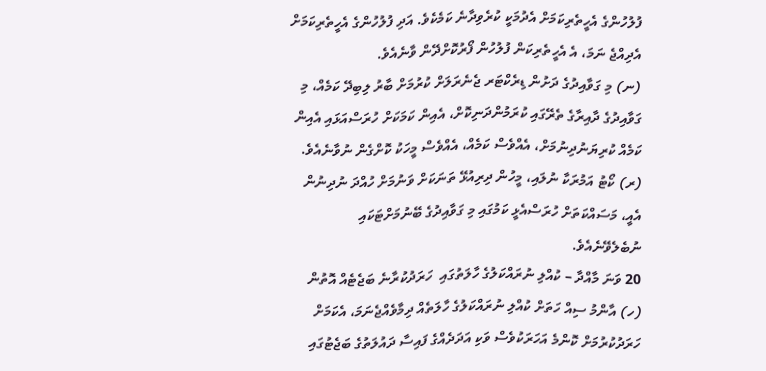ފުލުހުންގެ އެހީތެރިކަމަށް އެދުމަކީ ކުރެވިދާނެ ކަމެކެވެ. އަދި ފުލުހުންގެ އެހީތެރިކަމަށް އެދިއްޖެ ނަމަ، އެ އެހީތެރިކަން ފުލުހުން ފޯރުކޮށްދޭން ވާނެއެވެ.
(ނ) މި ގަވާއިދުގެ ދަށުން ޑިރެކްޓަރ ޖެނެރަލަށް ކުރުމަށް ބާރު ލިބިދޭ ކަމެއް، މި ގަވާއިދުގެ ދާއިރާގެ ތެރޭގައި ކުރަމުންދަނިކޮށް، އެއިން ކަމަކަށް ހުރަސްއަޅައި އެއިން ކަމެއް ކުރިޔަނުދިނުމަށް، އެއްވެސް ކަމެއް، އެއްވެސް މީހަކު ކޮށްގެން ނުވާނެއެވެ.
(ރ) ކޯޓު އަމުރަކާ ނުލައި، މީހުން ދިރިއުޅޭ ތަނަކަށް ވަނުމަށް ހުއްދަ ނުދިނުން އެއީ، މަސައްކަތަށް ހުރަސްއެޅީ ކަމުގައި މި ގަވާއިދުގެ ބޭނުމަށްޓަކައި ނުބެލެވޭނެއެވެ.
20 ވަނަ މާއްދާ – ކުއްލި ނުރައްކަލުގެ ހާލަތުގައި  ހަރަދުކުރާނެ ބަޖެޓެއް އޮތުން
(ހ) އާންމު ސިއް ހަތަށް ކުއްލި ނުރައްކަލުގެ ހާލަތެއް ދިމާވެއްޖެނަމަ، އެކަމަށް  ހަރަދުކުރުމަށް ކޮންމެ އަހަރަކުވެސް ވަކި އަދަދެއްގެ ފައިސާ ދައުލަތުގެ ބަޖެޓުގައި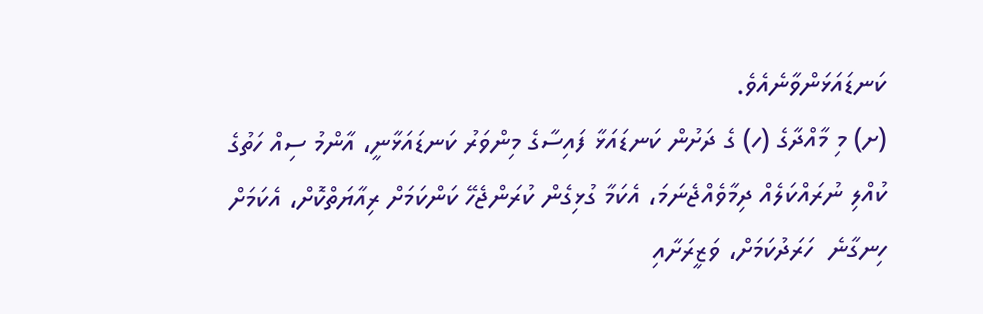ކަނޑައަޅަންވާނެއެވެ.
(ށ) މި މާއްދާގެ (ހ) ގެ ދަށުން ކަނޑައަޅާ ފައިސާގެ މިންވަރު ކަނޑައަޅާނީ، އާންމު ސިއް ހަތުގެ ކުއްލި ނުރައްކަލެއް ދިމާވެއްޖެނަމަ، އެކަމާ ގުޅިގެން ކުރަންޖެހޭ ކަންކަމަށް ރިއާޔަތްކޮށް، އެކަމަށް ހިނގާނެ  ހަރަދުކަމަށް، ވަޒީރަށާއި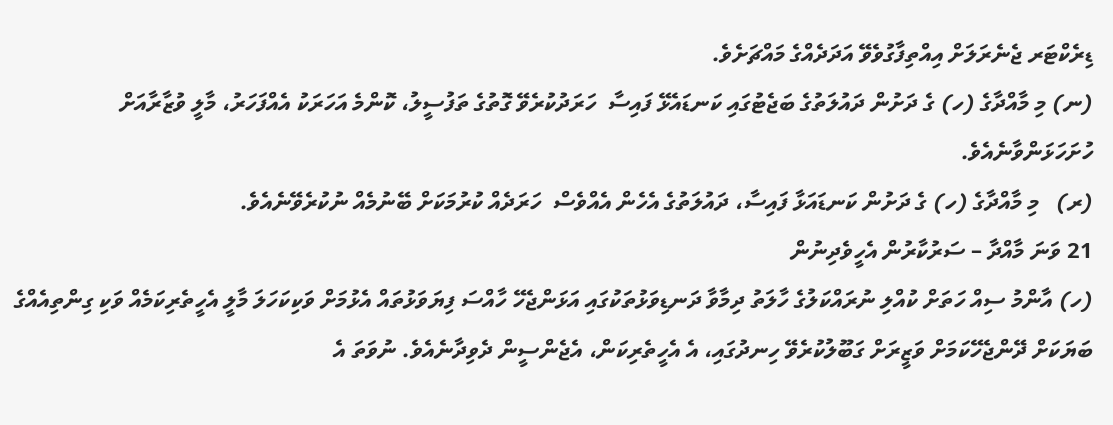ޑިރެކްޓަރ ޖެނެރަލަށް އިއްތިފާގުވެވޭ އަދަދެއްގެ މައްޗަށެވެ.
(ނ) މި މާއްދާގެ (ހ) ގެ ދަށުން ދައުލަތުގެ ބަޖެޓުގައި ކަނޑައެޅޭ ފައިސާ  ހަރަދުކުރެވޭ ގޮތުގެ ތަފުސީލު، ކޮންމެ އަހަރަކު އެއްފަހަރު، މާލީ ވުޒާރާއަށް ހުށަހަޅަންވާނެއެވެ.
(ރ)   މި މާއްދާގެ (ހ) ގެ ދަށުން ކަނޑައަޅާ ފައިސާ، ދައުލަތުގެ އެހެން އެއްވެސް  ހަރަދެއް ކުރުމަކަށް ބޭނުމެއް ނުކުރެވޭނެއެވެ.
21 ވަނަ މާއްދާ – ސަރުކާރުން އެހީވެދިނުން
(ހ) އާންމު ސިއް ހަތަށް ކުއްލި ނުރައްކަލުގެ ހާލަތު ދިމާވާ ދަނޑިވަޅުތަކުގައި އަޅަންޖެހޭ ހާއްސަ ފިޔަވަޅުތައް އެޅުމަށް ވަކިކަހަލަ މާލީ އެހީތެރިކަމެއް ވަކި ގިންތިއެއްގެ ބަޔަކަށް ދޭންޖެހޭކަމަށް ވަޒީރަށް ގަބޫލުކުރެވޭ ހިނދުގައި، އެ އެހީތެރިކަން، އެޖެންސީން ދެވިދާނެއެވެ. ނުވަތަ އެ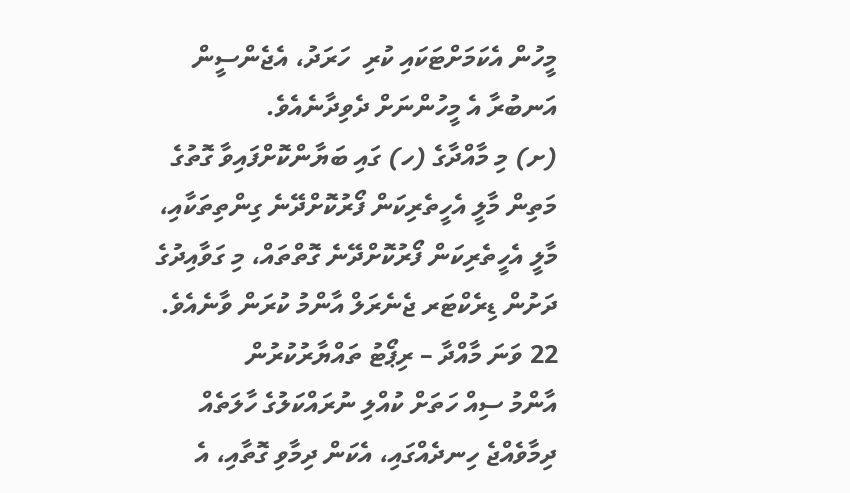މީހުން އެކަމަށްޓަކައި ކުރި  ހަރަދު، އެޖެންސީން އަނބުރާ އެ މީހުންނަށް ދެވިދާނެއެވެ.
(ށ) މި މާއްދާގެ (ހ) ގައި ބަޔާންކޮށްފައިވާ ގޮތުގެ މަތިން މާލީ އެހީތެރިކަން ފޯރުކޮށްދޭނެ ގިންތިތަކާއި، މާލީ އެހީތެރިކަން ފޯރުކޮށްދޭނެ ގޮތްތައް، މި ގަވާއިދުގެ ދަށުން ޑިރެކްޓަރ ޖެނެރަލް އާންމު ކުރަން ވާނެއެވެ.
22 ވަނަ މާއްދާ – ރިޕޯޓު ތައްޔާރުކުރުން
އާންމު ސިއް ހަތަށް ކުއްލި ނުރައްކަލުގެ ހާލަތެއް ދިމާވެއްޖެ ހިނދެއްގައި، އެކަން ދިމާވި ގޮތާއި، އެ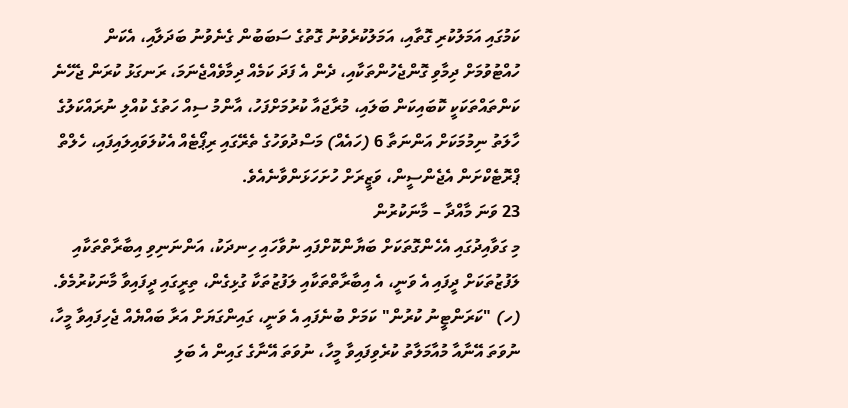ކަމުގައި އަމަލުކުރި ގޮތާއި، އަމަލުކުރެވުނު ގޮތުގެ ސަބަބުން ގެނެވުނު ބަދަލާއި، އެކަން ހުއްޓުވުމަށް ދިމާވި ގޮންޖެހުންތަކާއި، ދެން އެ ފަދަ ކަމެއް ދިމާވެއްޖެނަމަ، ރަނގަޅު ކުރަން ޖެހޭނެ ކަންތައްތަކަކީ ކޮބައިކަން ބަލައި، މުރާޖައާ ކުރުމަށްފަހު، އާންމު ސިއް ހަތުގެ ކުއްލި ނުރައްކަލުގެ ހާލަތު ނިމުމަކަށް އަންނަތާ 6 (ހައެއް) މަސްދުވަހުގެ ތެރޭގައި ރިޕޯޓެއް އެކުލަވައިލައިފައި، ހެލްތް ޕްރޮޓެކްށަން އެޖެންސީން، ވަޒީރަށް ހުށަހަޅަންވާނެއެވެ.
23 ވަނަ މާއްދާ – މާނަކުރުން
މި ގަވާއިދުގައި އެހެންގޮތަކަށް ބަޔާންކޮށްފައި ނުވާހައި ހިނދަކު، އަންނަނިވި އިބާރާތްތަކާއި ލަފުޒުތަކަށް ދީފައި އެ ވަނީ، އެ އިބާރާތްތަކާއި ލަފުޒުތަކާ ގުޅިގެން، ތިރީގައި ދީފައިވާ މާނަކުރުމެވެ.
(ހ) "ކަރަންޓީނު ކުރުން" ކަމަށް ބުނެފައި އެ ވަނީ، ގައިންގަޔަށް އަރާ ބައްޔެއް ޖެހިފައިވާ މީހާ، ނުވަތަ އޭނާއާ މުއާމަލާތު ކުރެވިފައިވާ މީހާ، ނުވަތަ އޭނާގެ ގައިން އެ ބަލި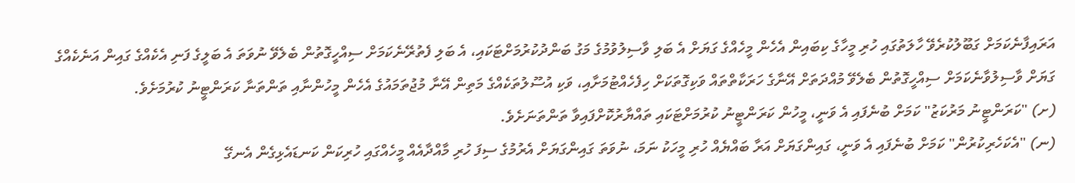އަރައިފާނެކަމަށް ގަބޫލުކުރެވޭ ހާލަތުގައި ހުރި މީހާގެ ކިބައިން އެހެން މީހެއްގެ ގަޔަށް އެ ބަލި ވާސިލުވުމުގެ މަގު ބަންދުކުރުމަށްޓަކައި، އެ ބަލި ފެތުރޭނެކަމަށް ސިއްހީގޮތުން ބެލެވޭ ނުވަތަ އެ ބަލީގެ ފަނި އެކެއްގެ ގައިން އަނެކެއްގެ ގަޔަށް ވާސިލުވާނެކަމަށް ސިއްހީގޮތުން ބެލެވޭ މުއްދަތަށް އޭނާގެ ހަރަކާތްތައް ވަކިގޮތަކަށް ހިފެހެއްޓުމަށާއި، ވަކި އުސޫލުތަކެއްގެ މަތިން އޭނާ މުޖުތަމައުގެ އެހެން މީހުންނާއި ތަންތަނާ ކަރަންޓީނު ކުރުމަށެވެ.
(ށ) "ކަރަންޓީނު މަރުކަޒު" ކަމަށް ބުނެފައި އެ ވަނީ، މީހުން ކަރަންޓީނު ކުރުމަށްޓަކައި ތައްޔާރުކޮށްފައިވާ ތަންތަނަށެވެ.
(ނ) "އެކަހެރިކުރުން" ކަމަށް ބުނެފައި އެ ވަނީ، ގައިންގަޔަށް އަރާ ބައްޔެއް ހުރި މީހަކު ނަމަ، ނުވަތަ ގައިންގަޔަށް އެރުމުގެ ސިފަ ހުރި މާއްދާއެއް މީހެއްގައި ހުރިކަން ކަނޑައެޅިގެން އެނގޭ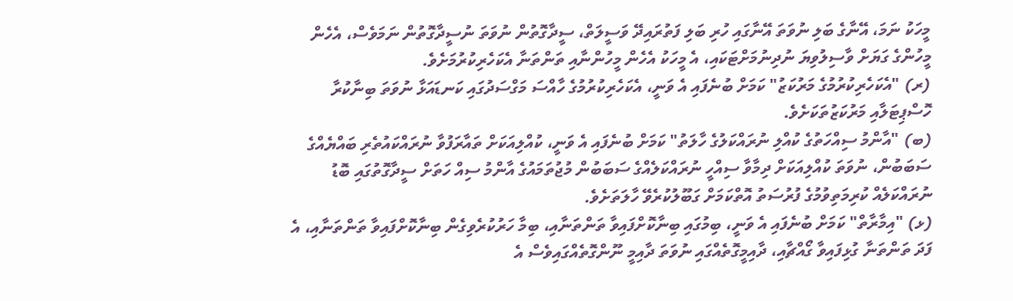މީހަކު ނަމަ، އޭނާގެ ބަލި ނުވަތަ އޭނާގައި ހުރި ބަލި ފަތުރައިދޭ ވަސީލަތް، ސީދާގޮތުން ނުވަތަ ނުސީދާގޮތުން ނަމަވެސް، އެހެން މީހުންގެ ގަޔަށް ވާސިލުވިޔަ ނުދިނުމަށްޓަކައި، އެ މީހަކު އެހެން މީހުންނާއި ތަންތަނާ އެކަހެރިކުރުމަށެވެ.
(ރ) "އެކަހެރިކުރުމުގެ މަރުކަޒު" ކަމަށް ބުނެފައި އެ ވަނީ، އެކަހެރިކުރުމުގެ ހާއްސަ މަގްސަދުގައި ކަނޑައަޅާ ނުވަތަ ބިނާކުރާ ހޮސްޕިޓަލާއި މަރުކަޒުތަކަށެވެ.
(ބ) "އާންމު ސިއްހަތުގެ ކުއްލި ނުރައްކަލުގެ ހާލަތު" ކަމަށް ބުނެފައި އެ ވަނީ، ކުއްލިއަކަށް ތައާރަފުވާ ނުރައްކައުތެރި ބައްޔެއްގެ ސަބަބުން، ނުވަތަ ކުއްލިއަކަށް ދިމާވާ ސިއްހީ ނުރައްކަލެއްގެ ސަބަބުން މުޖުތަމައުގެ އާންމު ސިއް ހަތަށް ސީދާގޮތުގައި ބޮޑު ނުރައްކަލެއް ކުރިމަތިވުމުގެ ފުރުސަތު އޮތްކަމަށް ގަބޫލުކުރެވޭ ހާލަތަށެވެ.
(ޅ) "އިމާރާތް" ކަމަށް ބުނެފައި އެ ވަނީ، ބިމުގައި ބިނާކޮށްފައިވާ ތަންތަނާއި، ބިމާ ހަރުކުރެވިގެން ބިނާކޮށްފައިވާ ތަންތަނާއި، އެ ފަދަ ތަންތަނާ ގުޅިފައިވާ ގޯއްޗާއި، ދާއިމީގޮތެއްގައި ނުވަތަ ދާއިމީ ނޫންގޮތެއްގައިވެސް އެ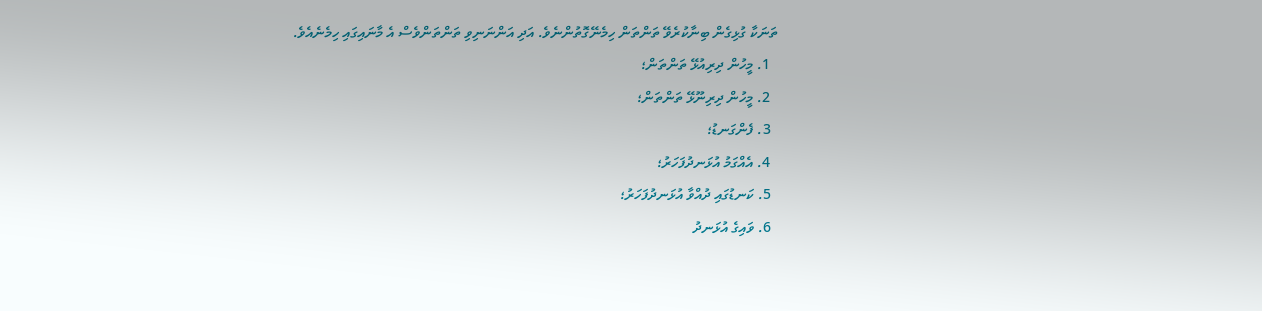ތަނަކާ ގުޅިގެން ބިނާކުރެވޭ ތަންތަން ހިމެނޭގޮތުންނެވެ. އަދި އަންނަނިވި ތަންތަންވެސް އެ މާނައިގައި ހިމެނެއެވެ.
  1. މީހުން ދިރިއުޅޭ ތަންތަން؛
  2. މީހުން ދިރިނޫޅޭ ތަންތަން؛
  3. ފެންގަނޑު؛
  4. އެއްގަމު އުޅަނދުފަހަރު؛
  5. ކަނޑުގައި ދުއްވާ އުޅަނދުފަހަރު؛
  6. ވައިގެ އުޅަނދު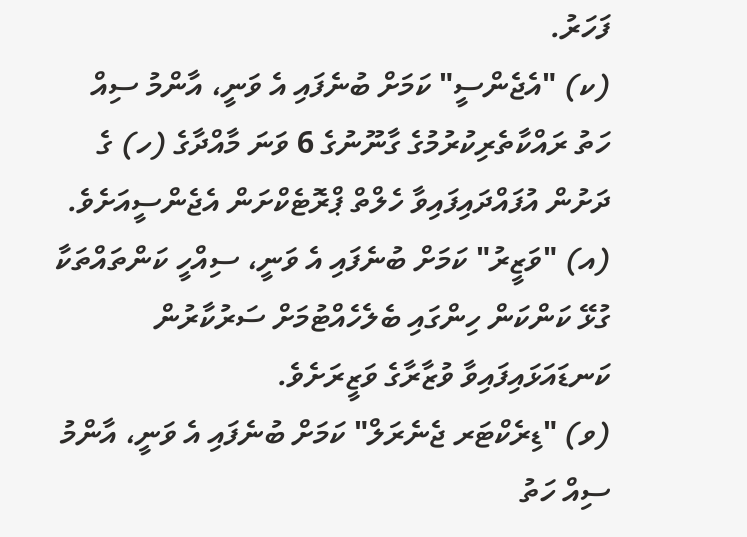ފަހަރު.
(ކ) "އެޖެންސީ" ކަމަށް ބުނެފައި އެ ވަނީ، އާންމު ސިއް ހަތު ރައްކާތެރިކުރުމުގެ ގާނޫނުގެ 6 ވަނަ މާއްދާގެ (ހ) ގެ ދަށުން އުފައްދައިފައިވާ ހެލްތް ޕްރޮޓެކްށަން އެޖެންސީއަށެވެ.
(އ) "ވަޒީރު" ކަމަށް ބުނެފައި އެ ވަނީ، ސިއްހީ ކަންތައްތަކާ ގުޅޭ ކަންކަން ހިންގައި ބެލެހެއްޓުމަށް ސަރުކާރުން ކަނޑައަޅައިފައިވާ ވުޒާރާގެ ވަޒީރަށެވެ.
(ވ) "ޑިރެކްޓަރ ޖެނެރަލް" ކަމަށް ބުނެފައި އެ ވަނީ، އާންމު ސިއް ހަތު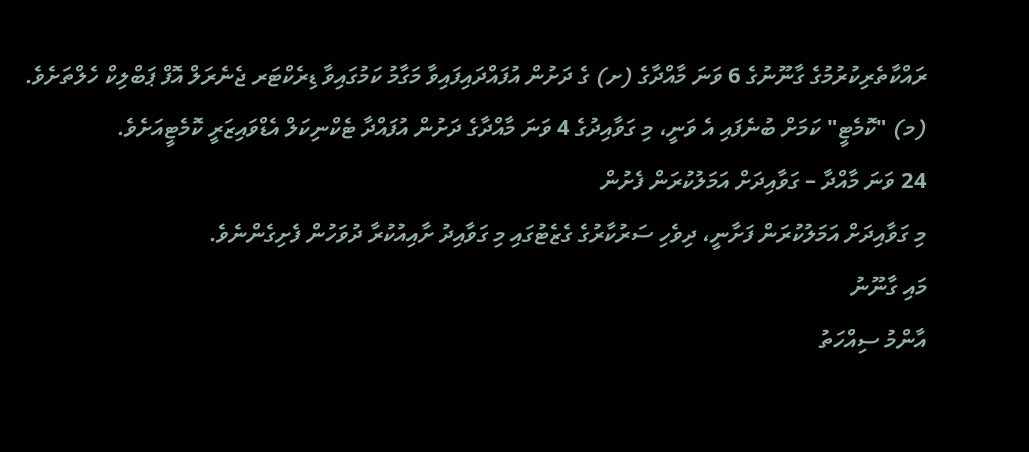ރައްކާތެރިކުރުމުގެ ގާނޫނުގެ 6 ވަނަ މާއްދާގެ (ށ) ގެ ދަށުން އުފައްދައިފައިވާ މަގާމު ކަމުގައިވާ ޑިރެކްޓަރ ޖެނެރަލް އޮފް ޕަބްލިކް ހެލްތަށެވެ.
(މ) "ކޮމެޓީ" ކަމަށް ބުނެފައި އެ ވަނީ، މި ގަވާއިދުގެ 4 ވަނަ މާއްދާގެ ދަށުން އުފައްދާ ޓެކްނިކަލް އެޑްވައިޒަރީ ކޮމެޓީއަށެވެ.
24 ވަނަ މާއްދާ – ގަވާއިދަށް އަމަލުކުރަން ފެށުން
މި ގަވާއިދަށް އަމަލުކުރަން ފަށާނީ، ދިވެހި ސަރުކާރުގެ ގެޒެޓުގައި މި ގަވާއިދު ށާއިއުކުރާ ދުވަހުން ފެށިގެންނެވެ.
މައި ގާނޫނު
އާންމު ސިއްހަތު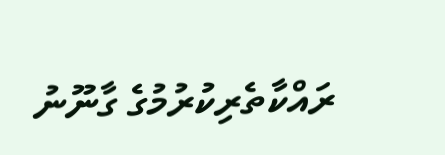ރައްކާތެރިކުރުމުގެ ގާނޫނު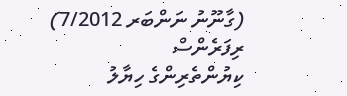(ގާނޫނު ނަންބަރ 7/2012)
ރިފަރެންސް
ކިޔުންތެރިންގެ ހިޔާލު